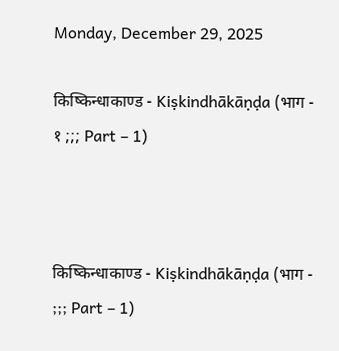Monday, December 29, 2025

किष्किन्धाकाण्ड - Kiṣkindhākāṇḍa (भाग - १ ;;; Part – 1)



किष्किन्धाकाण्ड - Kiṣkindhākāṇḍa (भाग - ;;; Part – 1)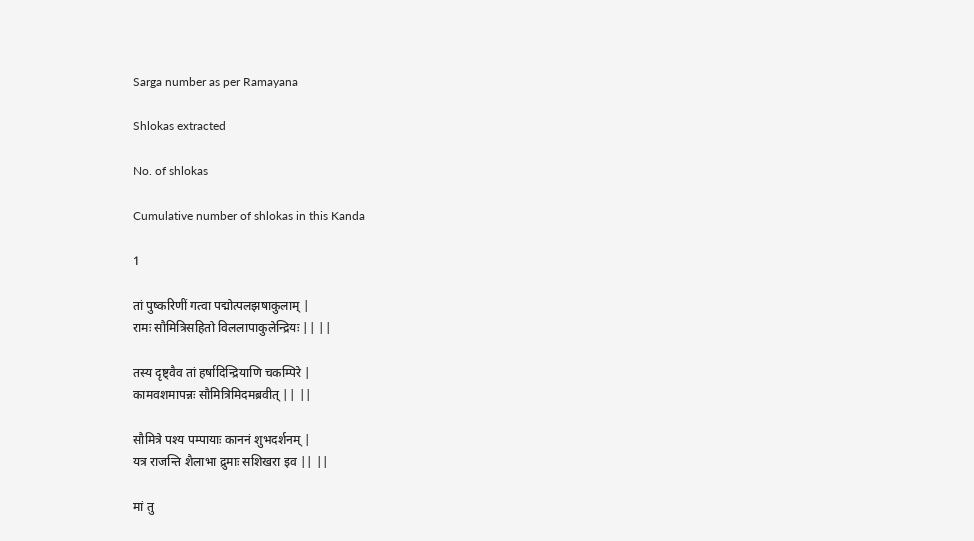Sarga number as per Ramayana

Shlokas extracted

No. of shlokas

Cumulative number of shlokas in this Kanda

1

तां पुष्करिणीं गत्वा पद्मोत्पलझषाकुलाम् |
रामः सौमित्रिसहितो विललापाकुलेन्द्रियः || ||

तस्य दृष्ट्वैव तां हर्षादिन्द्रियाणि चकम्पिरे |
कामवशमापन्नः सौमित्रिमिदमब्रवीत् || ||

सौमित्रे पश्य पम्पायाः काननं शुभदर्शनम् |
यत्र राजन्ति शैलाभा द्रुमाः सशिखरा इव || ||

मां तु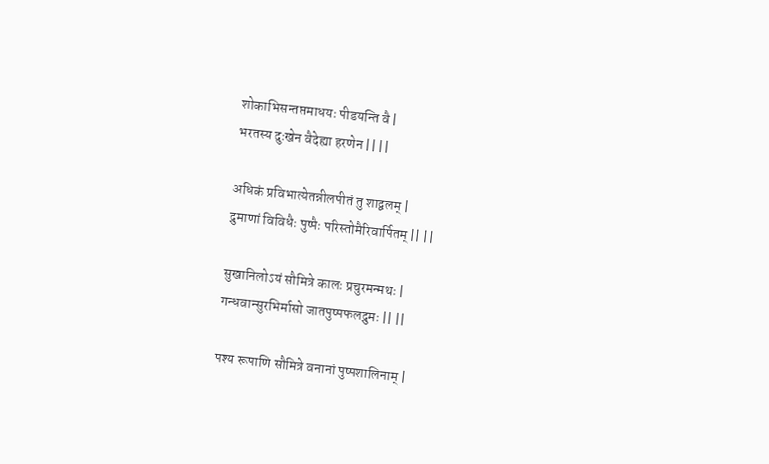शोकाभिसन्तप्तमाधयः पीडयन्ति वै |
भरतस्य दुःखेन वैदेह्या हरणेन || ||

अधिकं प्रविभात्येतन्नीलपीतं तु शाद्वलम् |
द्रुमाणां विविधैः पुष्पैः परिस्तोमैरिवार्पितम् || ||

सुखानिलोऽयं सौमित्रे कालः प्रचुरमन्मथः |
गन्धवान्सुरभिर्मासो जातपुष्पफलद्रुमः || ||

पश्य रूपाणि सौमित्रे वनानां पुष्पशालिनाम् |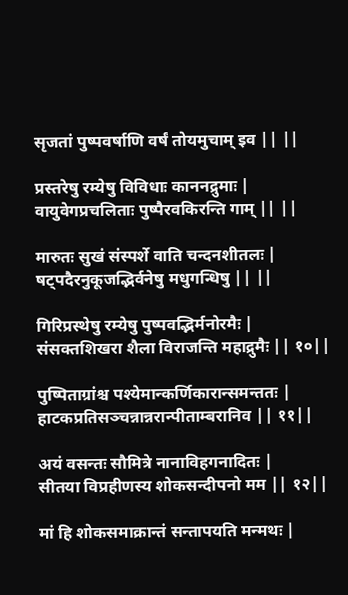सृजतां पुष्पवर्षाणि वर्षं तोयमुचाम् इव || ||

प्रस्तरेषु रम्येषु विविधाः काननद्रुमाः |
वायुवेगप्रचलिताः पुष्पैरवकिरन्ति गाम् || ||

मारुतः सुखं संस्पर्शे वाति चन्दनशीतलः |
षट्पदैरनुकूजद्भिर्वनेषु मधुगन्धिषु || ||

गिरिप्रस्थेषु रम्येषु पुष्पवद्भिर्मनोरमैः |
संसक्तशिखरा शैला विराजन्ति महाद्रुमैः || १०||

पुष्पिताग्रांश्च पश्येमान्कर्णिकारान्समन्ततः |
हाटकप्रतिसञ्चन्नान्नरान्पीताम्बरानिव || ११||

अयं वसन्तः सौमित्रे नानाविहगनादितः |
सीतया विप्रहीणस्य शोकसन्दीपनो मम || १२||

मां हि शोकसमाक्रान्तं सन्तापयति मन्मथः |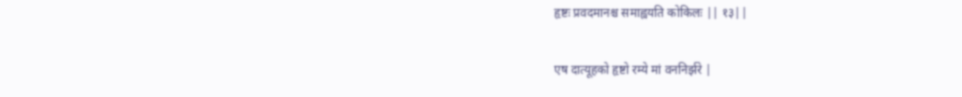हृष्टः प्रवदमानश्च समाह्वयति कोकिलः || १३||

एष दात्यूहको हृष्टो रम्ये मां वननिर्झरे |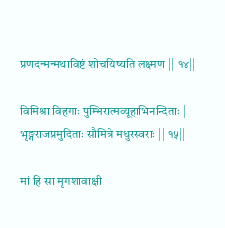प्रणदन्मन्मथाविष्टं शोचयिष्यति लक्ष्मण || १४||

विमिश्रा विहगाः पुम्भिरात्मव्यूहाभिनन्दिताः |
भृङ्गराजप्रमुदिताः सौमित्रे मधुरस्वराः || १५||

मां हि सा मृगशावाक्षी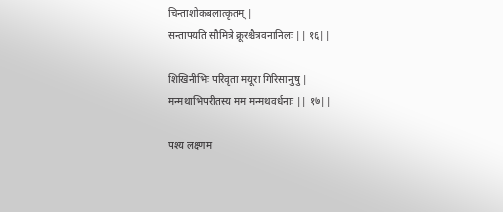चिन्ताशोकबलात्कृतम् |
सन्तापयति सौमित्रे क्रूरश्चैत्रवनानिलः || १६||

शिखिनीभिः परिवृता मयूरा गिरिसानुषु |
मन्मथाभिपरीतस्य मम मन्मथवर्धनाः || १७||

पश्य लक्ष्णम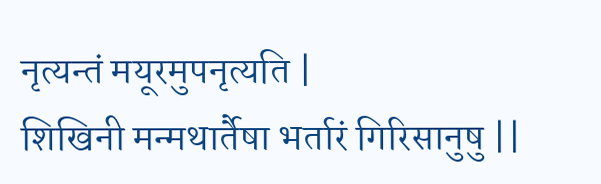नृत्यन्तं मयूरमुपनृत्यति |
शिखिनी मन्मथार्तैषा भर्तारं गिरिसानुषु ||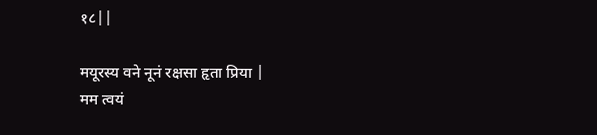१८||

मयूरस्य वने नूनं रक्षसा हृता प्रिया |
मम त्वयं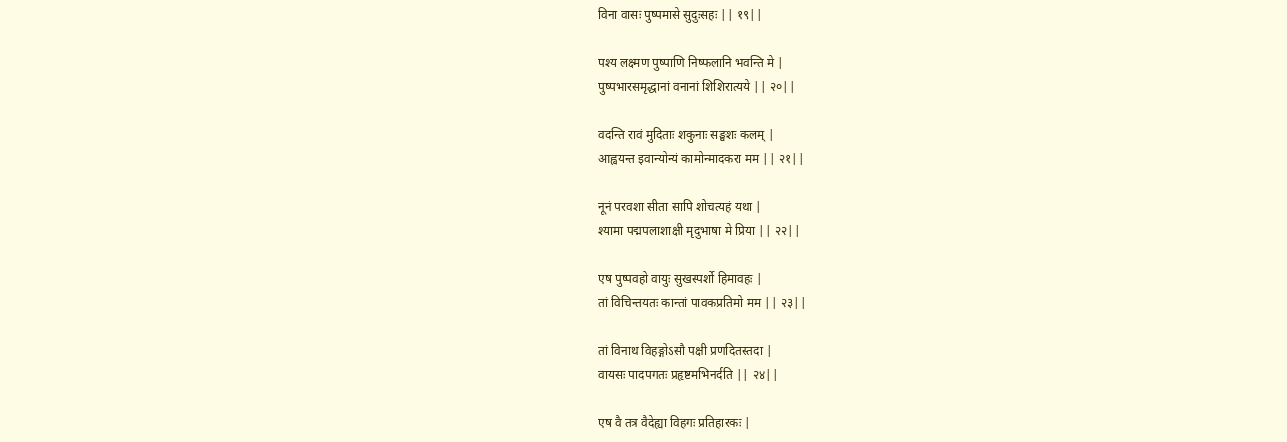विना वासः पुष्पमासे सुदुःसहः || १९||

पश्य लक्ष्मण पुष्पाणि निष्फलानि भवन्ति मे |
पुष्पभारसमृद्धानां वनानां शिशिरात्यये || २०||

वदन्ति रावं मुदिताः शकुनाः सङ्घशः कलम् |
आह्वयन्त इवान्योन्यं कामोन्मादकरा मम || २१||

नूनं परवशा सीता सापि शोचत्यहं यथा |
श्यामा पद्मपलाशाक्षी मृदुभाषा मे प्रिया || २२||

एष पुष्पवहो वायुः सुखस्पर्शो हिमावहः |
तां विचिन्तयतः कान्तां पावकप्रतिमो मम || २३||

तां विनाथ विहङ्गोऽसौ पक्षी प्रणदितस्तदा |
वायसः पादपगतः प्रहृष्टमभिनर्दति || २४||

एष वै तत्र वैदेह्या विहगः प्रतिहारकः |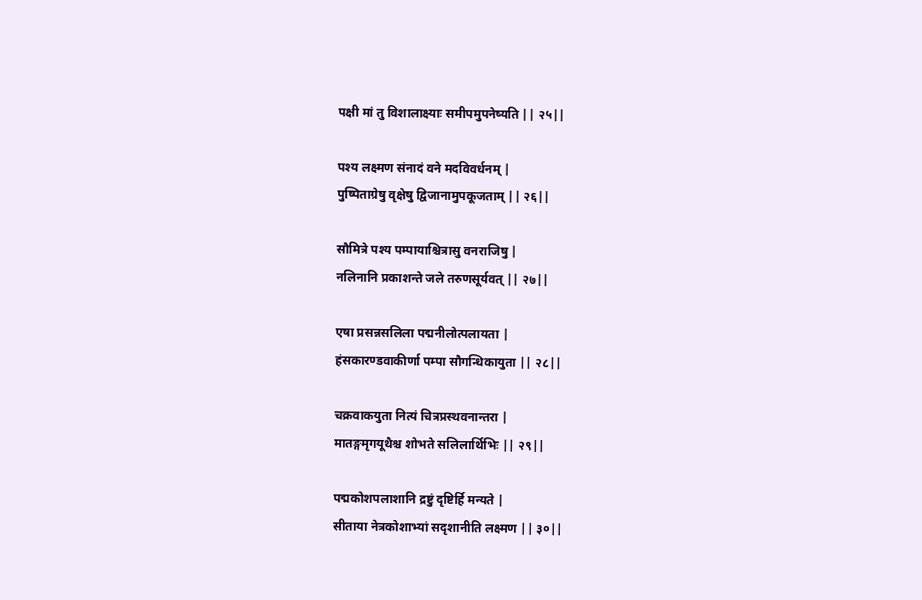पक्षी मां तु विशालाक्ष्याः समीपमुपनेष्यति || २५||

पश्य लक्ष्मण संनादं वने मदविवर्धनम् |
पुष्पिताग्रेषु वृक्षेषु द्विजानामुपकूजताम् || २६||

सौमित्रे पश्य पम्पायाश्चित्रासु वनराजिषु |
नलिनानि प्रकाशन्ते जले तरुणसूर्यवत् || २७||

एषा प्रसन्नसलिला पद्मनीलोत्पलायता |
हंसकारण्डवाकीर्णा पम्पा सौगन्धिकायुता || २८||

चक्रवाकयुता नित्यं चित्रप्रस्थवनान्तरा |
मातङ्गमृगयूथैश्च शोभते सलिलार्थिभिः || २९||

पद्मकोशपलाशानि द्रष्टुं दृष्टिर्हि मन्यते |
सीताया नेत्रकोशाभ्यां सदृशानीति लक्ष्मण || ३०||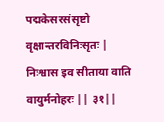पद्मकेसरसंसृष्टो वृक्षान्तरविनिःसृतः |
निःश्वास इव सीताया वाति वायुर्मनोहरः || ३१||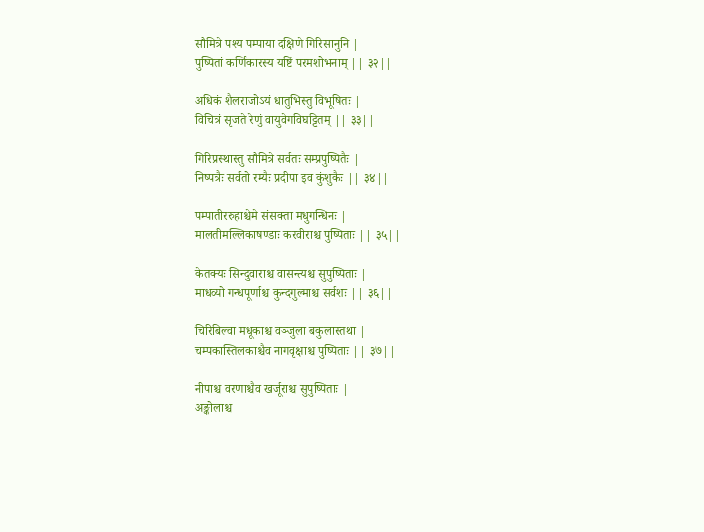सौमित्रे पश्य पम्पाया दक्षिणे गिरिसानुनि |
पुष्पितां कर्णिकारस्य यष्टिं परमशोभनाम् || ३२||

अधिकं शैलराजोऽयं धातुभिस्तु विभूषितः |
विचित्रं सृजते रेणुं वायुवेगविघट्टितम् || ३३||

गिरिप्रस्थास्तु सौमित्रे सर्वतः सम्प्रपुष्पितैः |
निष्पत्रैः सर्वतो रम्यैः प्रदीपा इव कुंशुकैः || ३४||

पम्पातीररुहाश्चेमे संसक्ता मधुगन्धिनः |
मालतीमल्लिकाषण्डाः करवीराश्च पुष्पिताः || ३५||

केतक्यः सिन्दुवाराश्च वासन्त्यश्च सुपुष्पिताः |
माधव्यो गन्धपूर्णाश्च कुन्दगुल्माश्च सर्वशः || ३६||

चिरिबिल्वा मधूकाश्च वञ्जुला बकुलास्तथा |
चम्पकास्तिलकाश्चैव नागवृक्षाश्च पुष्पिताः || ३७||

नीपाश्च वरणाश्चैव खर्जूराश्च सुपुष्पिताः |
अङ्कोलाश्च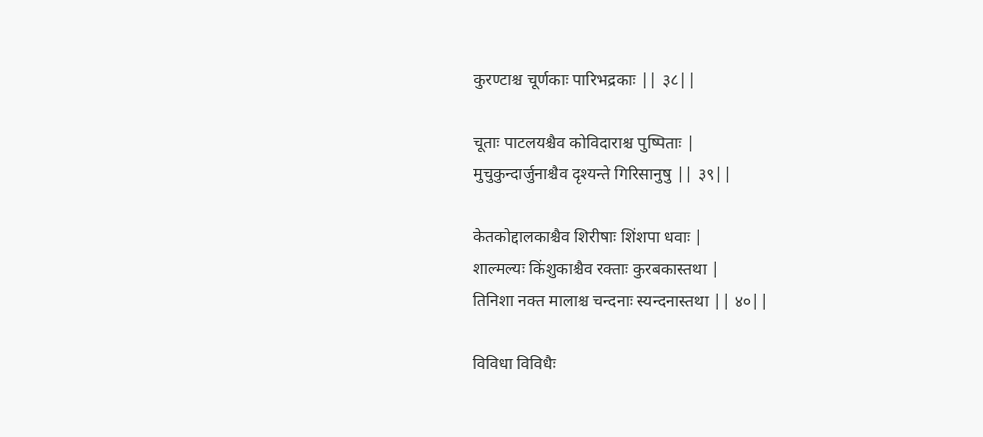कुरण्टाश्च चूर्णकाः पारिभद्रकाः || ३८||

चूताः पाटलयश्चैव कोविदाराश्च पुष्पिताः |
मुचुकुन्दार्जुनाश्चैव दृश्यन्ते गिरिसानुषु || ३९||

केतकोद्दालकाश्चैव शिरीषाः शिंशपा धवाः |
शाल्मल्यः किंशुकाश्चैव रक्ताः कुरबकास्तथा |
तिनिशा नक्त मालाश्च चन्दनाः स्यन्दनास्तथा || ४०||

विविधा विविधैः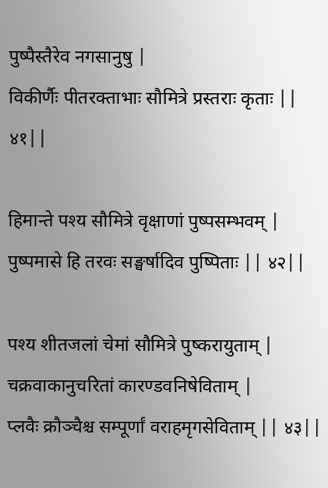पुष्पैस्तैरेव नगसानुषु |
विकीर्णैः पीतरक्ताभाः सौमित्रे प्रस्तराः कृताः || ४१||

हिमान्ते पश्य सौमित्रे वृक्षाणां पुष्पसम्भवम् |
पुष्पमासे हि तरवः सङ्घर्षादिव पुष्पिताः || ४२||

पश्य शीतजलां चेमां सौमित्रे पुष्करायुताम् |
चक्रवाकानुचरितां कारण्डवनिषेविताम् |
प्लवैः क्रौञ्चैश्च सम्पूर्णां वराहमृगसेविताम् || ४३||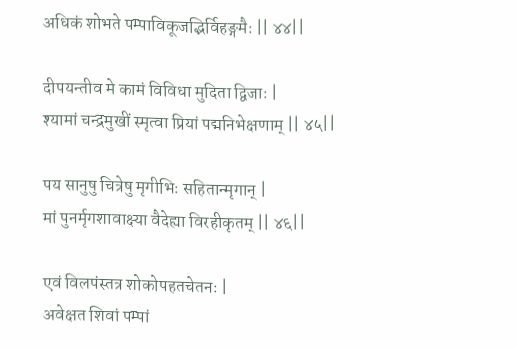अधिकं शोभते पम्पाविकूजद्भिर्विहङ्गमैः || ४४||

दीपयन्तीव मे कामं विविधा मुदिता द्विजाः |
श्यामां चन्द्रमुखीं स्मृत्वा प्रियां पद्मनिभेक्षणाम् || ४५||

पय सानुषु चित्रेषु मृगीभिः सहितान्मृगान् |
मां पुनर्मृगशावाक्ष्या वैदेह्या विरहीकृतम् || ४६||

एवं विलपंस्तत्र शोकोपहतचेतनः |
अवेक्षत शिवां पम्पां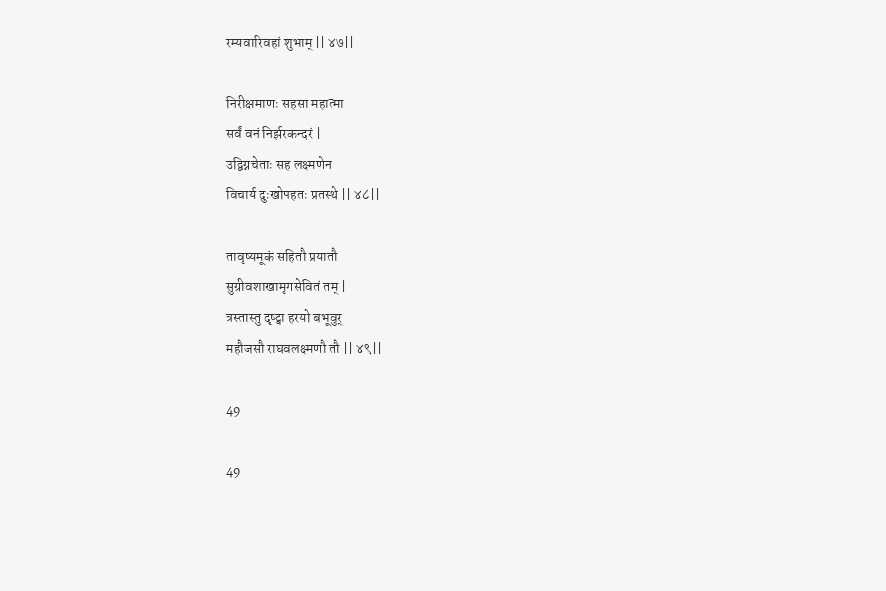रम्यवारिवहां शुभाम् || ४७||

निरीक्षमाणः सहसा महात्मा
सर्वं वनं निर्झरकन्दरं |
उद्विग्नचेताः सह लक्ष्मणेन
विचार्य दुःखोपहतः प्रतस्थे || ४८||

तावृष्यमूकं सहितौ प्रयातौ
सुग्रीवशाखामृगसेवितं तम् |
त्रस्तास्तु दृष्ट्वा हरयो बभूवुर्
महौजसौ राघवलक्ष्मणौ तौ || ४९||

49

49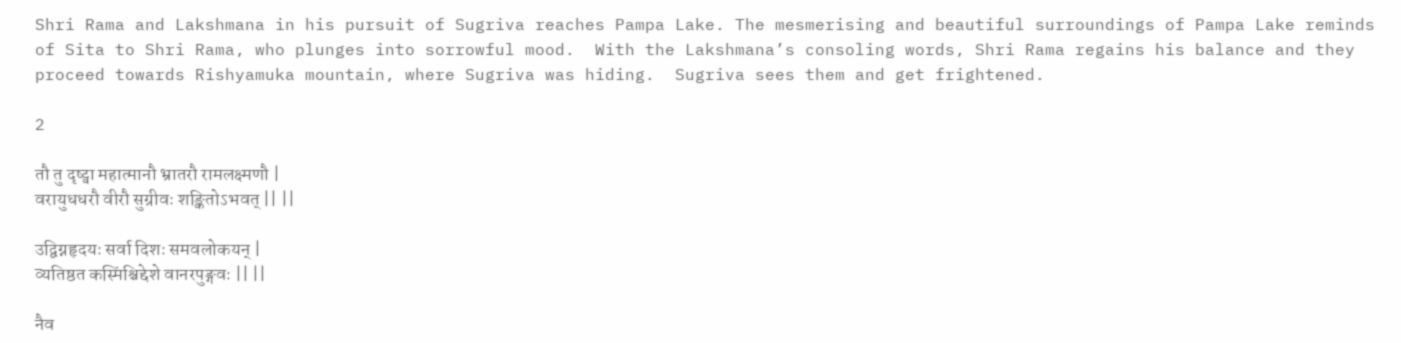Shri Rama and Lakshmana in his pursuit of Sugriva reaches Pampa Lake. The mesmerising and beautiful surroundings of Pampa Lake reminds of Sita to Shri Rama, who plunges into sorrowful mood.  With the Lakshmana’s consoling words, Shri Rama regains his balance and they proceed towards Rishyamuka mountain, where Sugriva was hiding.  Sugriva sees them and get frightened.

2

तौ तु दृष्ट्वा महात्मानौ भ्रातरौ रामलक्ष्मणौ |
वरायुधधरौ वीरौ सुग्रीवः शङ्कितोऽभवत् || ||

उद्विग्नहृदयः सर्वा दिशः समवलोकयन् |
व्यतिष्ठत कस्मिंश्चिद्देशे वानरपुङ्गवः || ||

नैव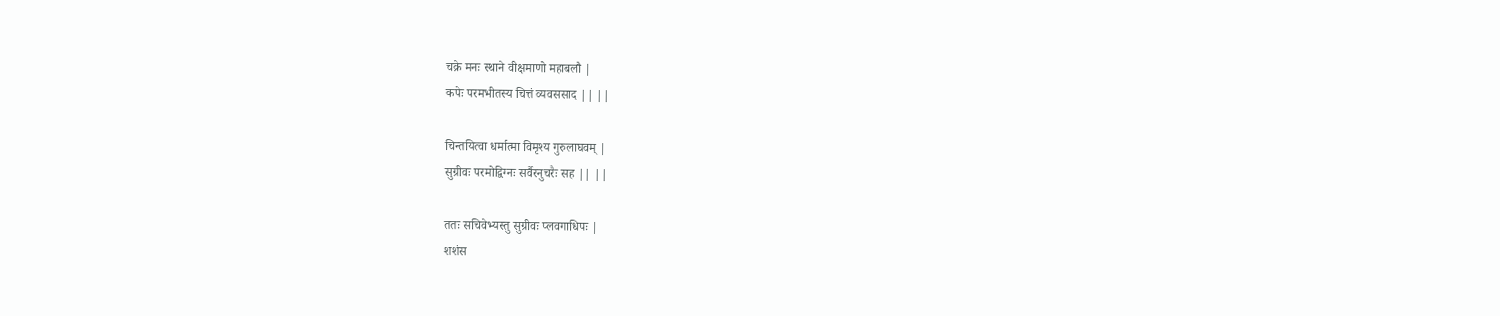चक्रे मनः स्थाने वीक्षमाणो महाबलौ |
कपेः परमभीतस्य चित्तं व्यवससाद || ||

चिन्तयित्वा धर्मात्मा विमृश्य गुरुलाघवम् |
सुग्रीवः परमोद्विग्नः सर्वैरनुचरैः सह || ||

ततः सचिवेभ्यस्तु सुग्रीवः प्लवगाधिपः |
शशंस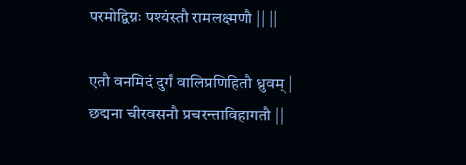परमोद्विग्नः पश्यंस्तौ रामलक्ष्मणौ || ||

एतौ वनमिदं दुर्गं वालिप्रणिहितौ ध्रुवम् |
छद्मना चीरवसनौ प्रचरन्ताविहागतौ ||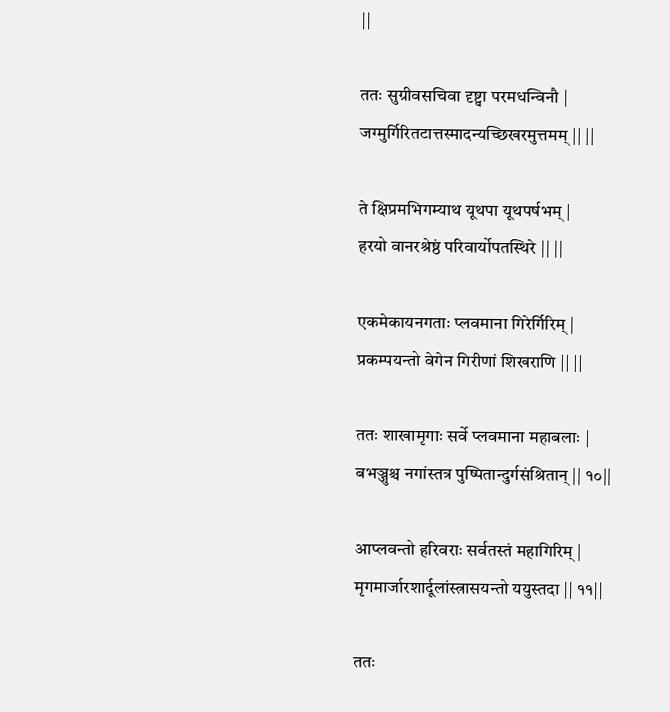||

ततः सुग्रीवसचिवा दृष्ट्वा परमधन्विनौ |
जग्मुर्गिरितटात्तस्मादन्यच्छिखरमुत्तमम् || ||

ते क्षिप्रमभिगम्याथ यूथपा यूथपर्षभम् |
हरयो वानरश्रेष्ठं परिवार्योपतस्थिरे || ||

एकमेकायनगताः प्लवमाना गिरेर्गिरिम् |
प्रकम्पयन्तो वेगेन गिरीणां शिखराणि || ||

ततः शाखामृगाः सर्वे प्लवमाना महाबलाः |
बभञ्जुश्च नगांस्तत्र पुष्पितान्दुर्गसंश्रितान् || १०||

आप्लवन्तो हरिवराः सर्वतस्तं महागिरिम् |
मृगमार्जारशार्दूलांस्त्रासयन्तो ययुस्तदा || ११||

ततः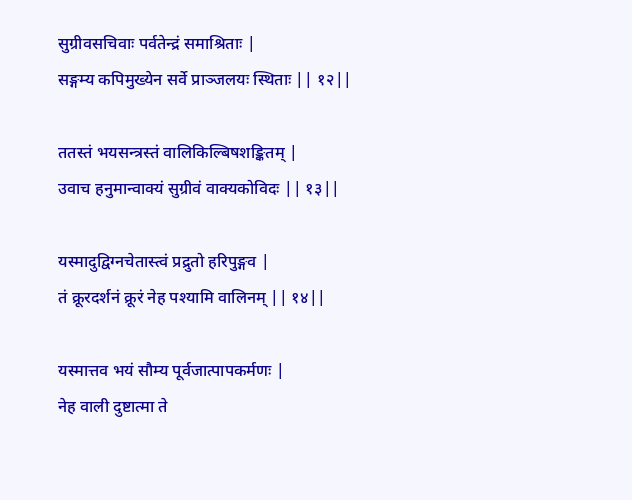सुग्रीवसचिवाः पर्वतेन्द्रं समाश्रिताः |
सङ्गम्य कपिमुख्येन सर्वे प्राञ्जलयः स्थिताः || १२||

ततस्तं भयसन्त्रस्तं वालिकिल्बिषशङ्कितम् |
उवाच हनुमान्वाक्यं सुग्रीवं वाक्यकोविदः || १३||

यस्मादुद्विग्नचेतास्त्वं प्रद्रुतो हरिपुङ्गव |
तं क्रूरदर्शनं क्रूरं नेह पश्यामि वालिनम् || १४||

यस्मात्तव भयं सौम्य पूर्वजात्पापकर्मणः |
नेह वाली दुष्टात्मा ते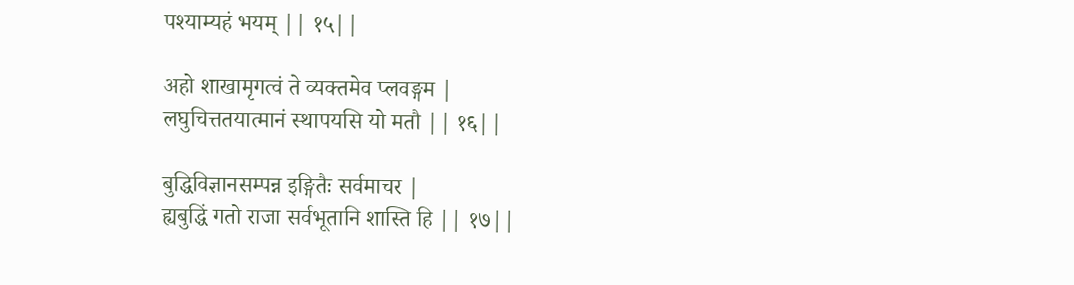पश्याम्यहं भयम् || १५||

अहो शाखामृगत्वं ते व्यक्तमेव प्लवङ्गम |
लघुचित्ततयात्मानं स्थापयसि यो मतौ || १६||

बुद्धिविज्ञानसम्पन्न इङ्गितैः सर्वमाचर |
ह्यबुद्धिं गतो राजा सर्वभूतानि शास्ति हि || १७||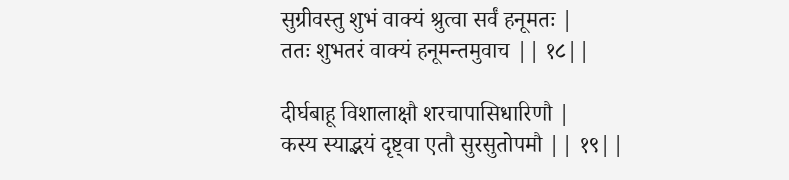सुग्रीवस्तु शुभं वाक्यं श्रुत्वा सर्वं हनूमतः |
ततः शुभतरं वाक्यं हनूमन्तमुवाच || १८||

दीर्घबाहू विशालाक्षौ शरचापासिधारिणौ |
कस्य स्याद्भयं दृष्ट्वा एतौ सुरसुतोपमौ || १९||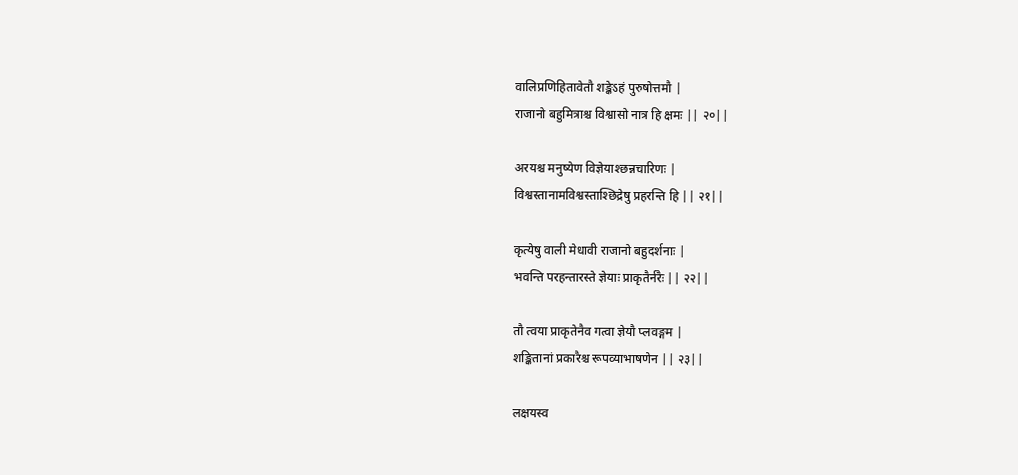वालिप्रणिहितावेतौ शङ्केऽहं पुरुषोत्तमौ |
राजानो बहुमित्राश्च विश्वासो नात्र हि क्षमः || २०||

अरयश्च मनुष्येण विज्ञेयाश्छन्नचारिणः |
विश्वस्तानामविश्वस्ताश्छिद्रेषु प्रहरन्ति हि || २१||

कृत्येषु वाली मेधावी राजानो बहुदर्शनाः |
भवन्ति परहन्तारस्ते ज्ञेयाः प्राकृतैर्नरैः || २२||

तौ त्वया प्राकृतेनैव गत्वा ज्ञेयौ प्लवङ्गम |
शङ्कितानां प्रकारैश्च रूपव्याभाषणेन || २३||

लक्षयस्व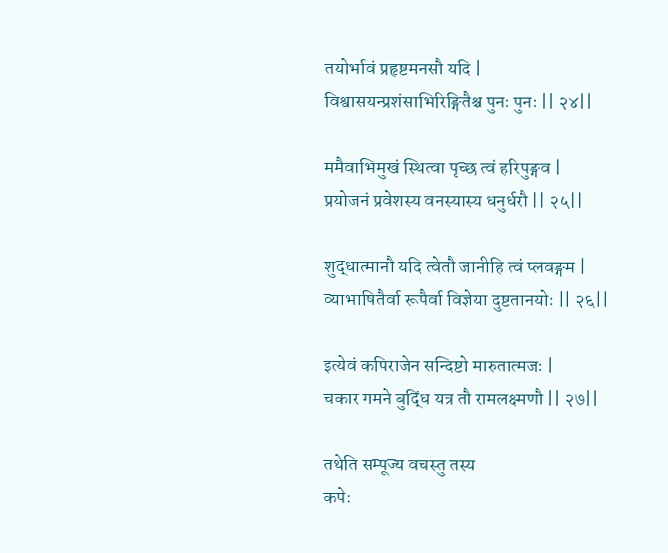तयोर्भावं प्रहृष्टमनसौ यदि |
विश्वासयन्प्रशंसाभिरिङ्गितैश्च पुनः पुनः || २४||

ममैवाभिमुखं स्थित्वा पृच्छ त्वं हरिपुङ्गव |
प्रयोजनं प्रवेशस्य वनस्यास्य धनुर्धरौ || २५||

शुद्धात्मानौ यदि त्वेतौ जानीहि त्वं प्लवङ्गम |
व्याभाषितैर्वा रूपैर्वा विज्ञेया दुष्टतानयोः || २६||

इत्येवं कपिराजेन सन्दिष्टो मारुतात्मजः |
चकार गमने बुद्धिं यत्र तौ रामलक्ष्मणौ || २७||

तथेति सम्पूज्य वचस्तु तस्य
कपेः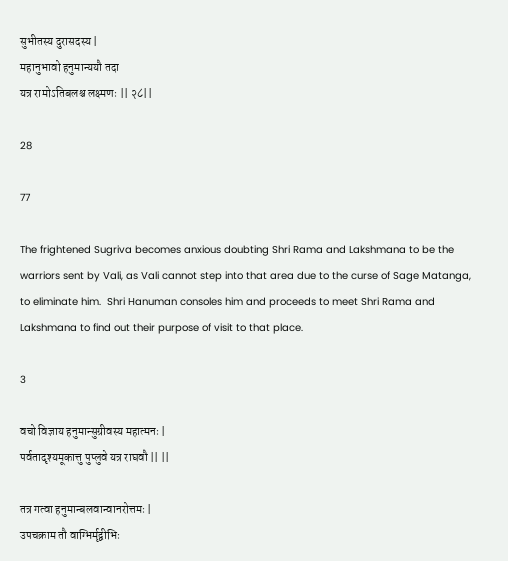सुभीतस्य दुरासदस्य |
महानुभावो हनुमान्ययौ तदा
यत्र रामोऽतिबलश्च लक्ष्मणः || २८||

28

77

The frightened Sugriva becomes anxious doubting Shri Rama and Lakshmana to be the warriors sent by Vali, as Vali cannot step into that area due to the curse of Sage Matanga, to eliminate him.  Shri Hanuman consoles him and proceeds to meet Shri Rama and Lakshmana to find out their purpose of visit to that place.

3

वचो विज्ञाय हनुमान्सुग्रीवस्य महात्मनः |
पर्वतादृश्यमूकात्तु पुप्लुवे यत्र राघवौ || ||

तत्र गत्वा हनुमान्बलवान्वानरोत्तमः |
उपचक्राम तौ वाग्भिर्मृद्वीभिः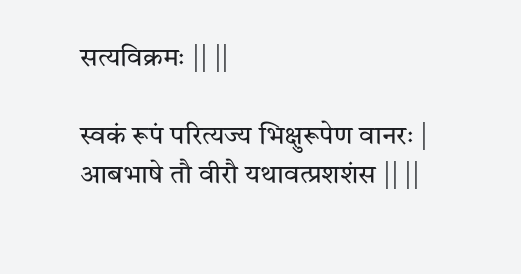सत्यविक्रमः || ||

स्वकं रूपं परित्यज्य भिक्षुरूपेण वानरः |
आबभाषे तौ वीरौ यथावत्प्रशशंस || ||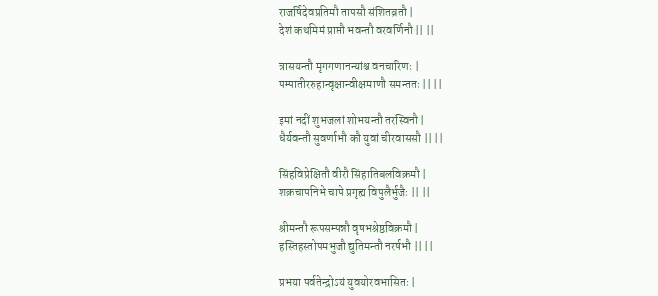राजर्षिदेवप्रतिमौ तापसौ संशितव्रतौ |
देशं कथमिमं प्राप्तौ भवन्तौ वरवर्णिनौ || ||

त्रासयन्तौ मृगगणानन्यांश्च वनचारिणः |
पम्पातीररुहान्वृक्षान्वीक्षमाणौ समन्ततः || ||

इमां नदीं शुभजलां शोभयन्तौ तरस्विनौ |
धैर्यवन्तौ सुवर्णाभौ कौ युवां चीरवाससौ || ||

सिंहविप्रेक्षितौ वीरौ सिंहातिबलविक्रमौ |
शक्रचापनिभे चापे प्रगृह्य विपुलैर्भुजैः || ||

श्रीमन्तौ रूपसम्पन्नौ वृषभश्रेष्ठविक्रमौ |
हस्तिहस्तोपमभुजौ द्युतिमन्तौ नरर्षभौ || ||

प्रभया पर्वतेन्द्रोऽयं युवयोरवभासितः |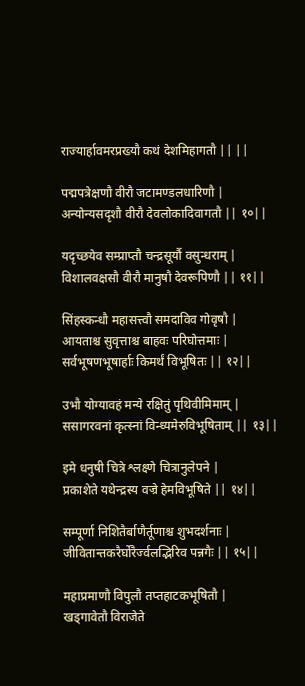राज्यार्हावमरप्रख्यौ कथं देशमिहागतौ || ||

पद्मपत्रेक्षणौ वीरौ जटामण्डलधारिणौ |
अन्योन्यसदृशौ वीरौ देवलोकादिवागतौ || १०||

यदृच्छयेव सम्प्राप्तौ चन्द्रसूर्यौ वसुन्धराम् |
विशालवक्षसौ वीरौ मानुषौ देवरूपिणौ || ११||

सिंहस्कन्धौ महासत्त्वौ समदाविव गोवृषौ |
आयताश्च सुवृत्ताश्च बाहवः परिघोत्तमाः |
सर्वभूषणभूषार्हाः किमर्थं विभूषितः || १२||

उभौ योग्यावहं मन्ये रक्षितुं पृथिवीमिमाम् |
ससागरवनां कृत्स्नां विन्ध्यमेरुविभूषिताम् || १३||

इमे धनुषी चित्रे श्लक्ष्णे चित्रानुलेपने |
प्रकाशेते यथेन्द्रस्य वज्रे हेमविभूषिते || १४||

सम्पूर्णा निशितैर्बाणैर्तूणाश्च शुभदर्शनाः |
जीवितान्तकरैर्घोरैर्ज्वलद्भिरिव पन्नगैः || १५||

महाप्रमाणौ विपुलौ तप्तहाटकभूषितौ |
खड्गावेतौ विराजेते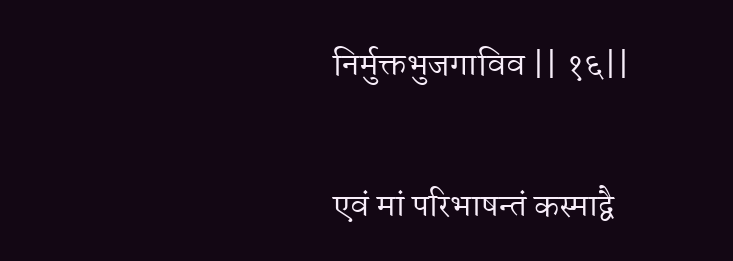निर्मुक्तभुजगाविव || १६||

एवं मां परिभाषन्तं कस्माद्वै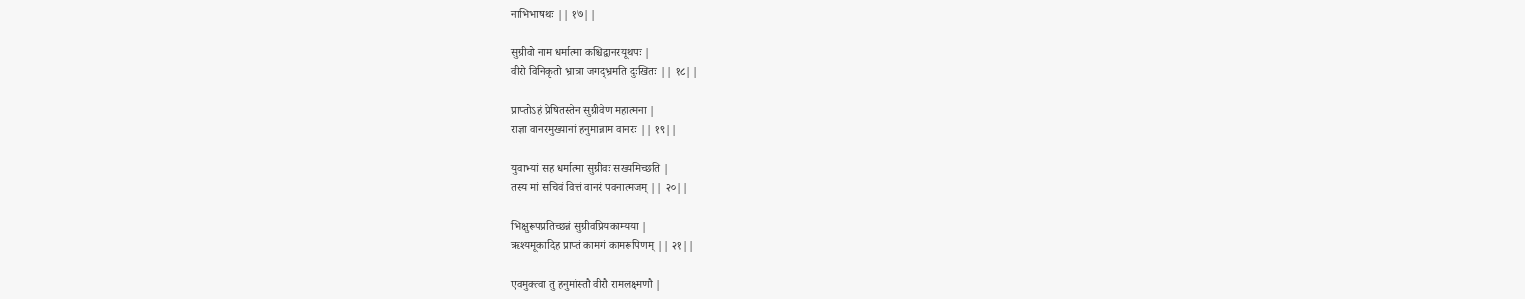नाभिभाषथः || १७||

सुग्रीवो नाम धर्मात्मा कश्चिद्वानरयूथपः |
वीरो विनिकृतो भ्रात्रा जगद्भ्रमति दुःखितः || १८||

प्राप्तोऽहं प्रेषितस्तेन सुग्रीवेण महात्मना |
राज्ञा वानरमुख्यानां हनुमान्नाम वानरः || १९||

युवाभ्यां सह धर्मात्मा सुग्रीवः सख्यमिच्छति |
तस्य मां सचिवं वित्तं वानरं पवनात्मजम् || २०||

भिक्षुरूपप्रतिच्छन्नं सुग्रीवप्रियकाम्यया |
ऋश्यमूकादिह प्राप्तं कामगं कामरूपिणम् || २१||

एवमुक्त्वा तु हनुमांस्तौ वीरौ रामलक्ष्मणौ |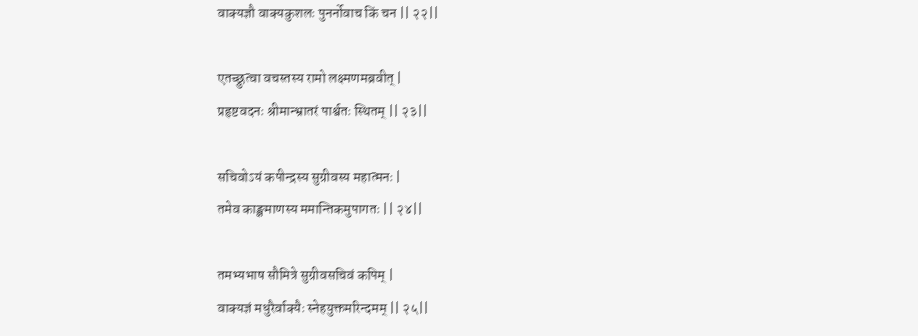वाक्यज्ञौ वाक्यकुशलः पुनर्नोवाच किं चन || २२||

एतच्छ्रुत्वा वचस्तस्य रामो लक्ष्मणमब्रवीत् |
प्रहृष्टवदनः श्रीमान्भ्रातरं पार्श्वतः स्थितम् || २३||

सचिवोऽयं कपीन्द्रस्य सुग्रीवस्य महात्मनः |
तमेव काङ्क्षमाणस्य ममान्तिकमुपागतः || २४||

तमभ्यभाष सौमित्रे सुग्रीवसचिवं कपिम् |
वाक्यज्ञं मधुरैर्वाक्यैः स्नेहयुक्तमरिन्दमम् || २५||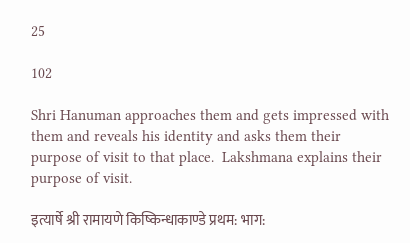25

102

Shri Hanuman approaches them and gets impressed with them and reveals his identity and asks them their purpose of visit to that place.  Lakshmana explains their purpose of visit.

इत्यार्षे श्री रामायणे किष्किन्धाकाण्डे प्रथम: भाग: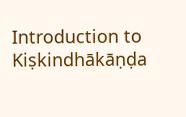Introduction to Kiṣkindhākāṇḍa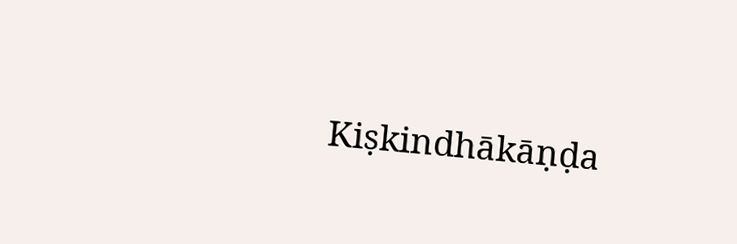Kiṣkindhākāṇḍa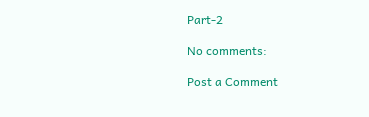Part-2

No comments:

Post a Comment